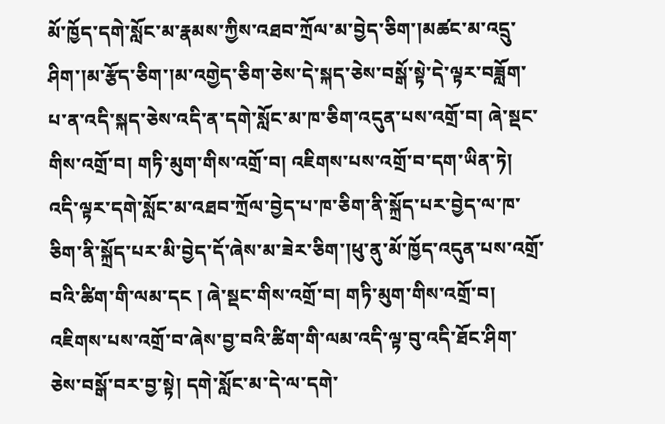མོ་ཁྱོད་དགེ་སློང་མ་རྣམས་ཀྱིས་འཐབ་ཀྲོལ་མ་བྱེད་ཅིག་།མཚང་མ་འདྲུ་ཤིག་།མ་རྩོད་ཅིག་།མ་འགྱེད་ཅིག་ཅེས་དེ་སྐད་ཅེས་བསྒོ་སྟེ་དེ་ལྟར་བཟློག་པ་ན་འདི་སྐད་ཅེས་འདི་ན་དགེ་སློང་མ་ཁ་ཅིག་འདུན་པས་འགྲོ་བ། ཞེ་སྡང་གིས་འགྲོ་བ། གཏི་མུག་གིས་འགྲོ་བ། འཇིགས་པས་འགྲོ་བ་དག་ཡིན་ཏེ། འདི་ལྟར་དགེ་སློང་མ་འཐབ་ཀྲོལ་བྱེད་པ་ཁ་ཅིག་ནི་སྐྲོད་པར་བྱེད་ལ་ཁ་ཅིག་ནི་སྐྲོད་པར་མི་བྱེད་དོ་ཞེས་མ་ཟེར་ཅིག་།ཕུ་ནུ་མོ་ཁྱོད་འདུན་པས་འགྲོ་བའི་ཚིག་གི་ལམ་དང ། ཞེ་སྡང་གིས་འགྲོ་བ། གཏི་མུག་གིས་འགྲོ་བ། འཇིགས་པས་འགྲོ་བ་ཞེས་བྱ་བའི་ཚིག་གི་ལམ་འདི་ལྟ་བུ་འདི་ཐོང་ཤིག་ཅེས་བསྒོ་བར་བྱ་སྟེ། དགེ་སློང་མ་དེ་ལ་དགེ་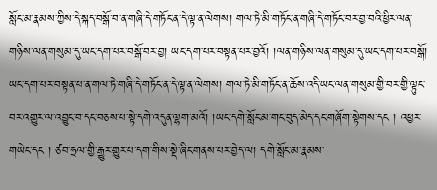སློང་མ་རྣམས་ཀྱིས་དེ་སྐད་བསྒོ་བ་ན་གཞི་དེ་གཏོང་ན་དེ་ལྟ་ན་ལེགས། གལ་ཏེ་མི་གཏོང་ན་གཞི་དེ་གཏོང་བར་བྱ་བའི་ཕྱིར་ལན་གཉིས་ལན་གསུམ་དུ་ཡང་དག་པར་བསྒོ་བར་བྱ། ཡང་དག་པར་བསྟན་པར་བྱའོ། །ལན་གཉིས་ལན་གསུམ་དུ་ཡང་དག་པར་བསྒོ། ཡང་དག་པར་བསྟན་པ་ན་གལ་ཏེ་གཞི་དེ་གཏོང་ན་དེ་ལྟ་ན་ལེགས། གལ་ཏེ་མི་གཏོང་ན་ཆོས་འདི་ཡང་ལན་གསུམ་གྱི་བར་གྱི་ལྟུང་བར་འགྱུར་ལ་འབྱུང་བ་དང་བཅས་པ་སྟེ་དགེ་འདུན་ལྷག་མའོ། །ཡང་དགེ་སློང་མ་གང་བུད་མེད་དང་གཞོག་སྟེགས་དང ། འཕྱར་གཡེང་དང ། ཙབ་ཧྲལ་གྱི་རྒྱུར་གྱུར་པ་དག་གིས་སྡེ་ཞིང་གནས་པར་བྱེད་ལ། དགེ་སློང་མ་རྣམས་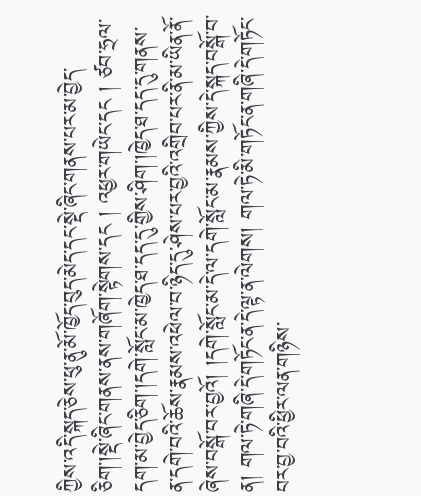ཀྱིས་འདི་སྐད་ཅེས་ཕུ་ནུ་མོ་ཁྱོད་བུད་མེད་དང་སྡེ་ཞིང་གནས་པར་མ་བྱེད་ཅིག་།སྡེ་ཞིང་གནས་ནས་གཞོག་སྟེགས་དང ། འཕྱར་གཡེང་དང ། ཙབ་ཧྲལ་དག་མ་བྱེད་ཅིག་།དགེ་སློང་མ་ཁྱེད་ཐ་དད་དུ་གྱིས་ཤིག་།ཁྱེད་ཐ་དད་དུ་གནས་ན་དགེ་བའི་ཆོས་རྣམས་འཕེལ་བ་ཉིད་དུ་ཤེས་པར་བྱའི་འགྲིབ་པར་ནི་མ་ཡིན་ནོ་ཞེས་བསྒོ་བར་བྱའོ། །དགེ་སློང་མ་དེ་ལ་དགེ་སློང་མ་རྣམས་ཀྱིས་དེ་སྐད་བསྒོ་བ་ན། གལ་ཏེ་གཞི་དེ་གཏོང་ན་དེ་ལྟ་ན་ལེགས། གལ་ཏེ་མི་གཏོང་ན་གཞི་དེ་གཏོང་བར་བྱ་བའི་ཕྱིར་ལན་གཉིས་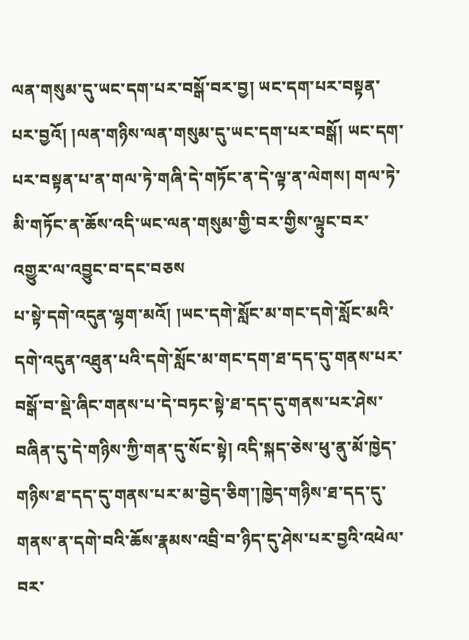ལན་གསུམ་དུ་ཡང་དག་པར་བསྒོ་བར་བྱ། ཡང་དག་པར་བསྟན་པར་བྱའོ། །ལན་གཉིས་ལན་གསུམ་དུ་ཡང་དག་པར་བསྒོ། ཡང་དག་པར་བསྟན་པ་ན་གལ་ཏེ་གཞི་དེ་གཏོང་ན་དེ་ལྟ་ན་ལེགས། གལ་ཏེ་མི་གཏོང་ན་ཆོས་འདི་ཡང་ལན་གསུམ་གྱི་བར་གྱིས་ལྟུང་བར་འགྱུར་ལ་འབྱུང་བ་དང་བཅས
པ་སྟེ་དགེ་འདུན་ལྷག་མའོ། །ཡང་དགེ་སློང་མ་གང་དགེ་སློང་མའི་དགེ་འདུན་འཐུན་པའི་དགེ་སློང་མ་གང་དག་ཐ་དད་དུ་གནས་པར་བསྒོ་བ་སྡེ་ཞིང་གནས་པ་དེ་བཏང་སྟེ་ཐ་དད་དུ་གནས་པར་ཤེས་བཞིན་དུ་དེ་གཉིས་ཀྱི་གན་དུ་སོང་སྟེ། འདི་སྐད་ཅེས་ཕུ་ནུ་མོ་ཁྱེད་གཉིས་ཐ་དད་དུ་གནས་པར་མ་བྱེད་ཅིག་།ཁྱེད་གཉིས་ཐ་དད་དུ་གནས་ན་དགེ་བའི་ཆོས་རྣམས་འབྲི་བ་ཉིད་དུ་ཤེས་པར་བྱའི་འཕེལ་བར་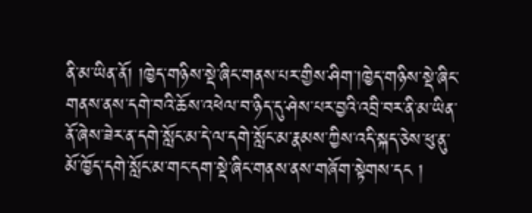ནི་མ་ཡིན་ནོ། །ཁྱེད་གཉིས་སྡེ་ཞིང་གནས་པར་གྱིས་ཤིག་།ཁྱེད་གཉིས་སྡེ་ཞིང་གནས་ནས་དགེ་བའི་ཆོས་འཕེལ་བ་ཉིད་དུ་ཤེས་པར་བྱའི་འབྲི་བར་ནི་མ་ཡིན་ནོ་ཞེས་ཟེར་ན་དགེ་སློང་མ་དེ་ལ་དགེ་སློང་མ་རྣམས་ཀྱིས་འདི་སྐད་ཅེས་ཕུ་ནུ་མོ་ཁྱོད་དགེ་སློང་མ་གང་དག་སྡེ་ཞིང་གནས་ནས་གཞོག་སྟེགས་དང །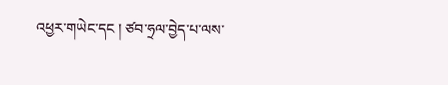འཕྱར་གཡེང་དང ། ཙབ་ཧྲལ་བྱེད་པ་ལས་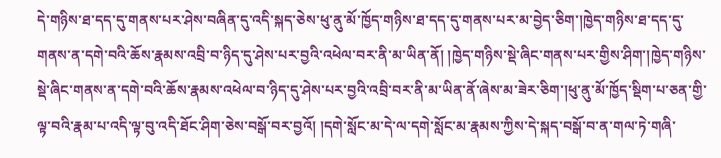དེ་གཉིས་ཐ་དད་དུ་གནས་པར་ཤེས་བཞིན་དུ་འདི་སྐད་ཅེས་ཕུ་ནུ་མོ་ཁྱོད་གཉིས་ཐ་དད་དུ་གནས་པར་མ་བྱེད་ཅིག་།ཁྱེད་གཉིས་ཐ་དད་དུ་གནས་ན་དགེ་བའི་ཆོས་རྣམས་འབྲི་བ་ཉིད་དུ་ཤེས་པར་བྱའི་འཕེལ་བར་ནི་མ་ཡིན་ནོ། །ཁྱེད་གཉིས་སྡེ་ཞིང་གནས་པར་གྱིས་ཤིག་།ཁྱེད་གཉིས་སྡེ་ཞིང་གནས་ན་དགེ་བའི་ཆོས་རྣམས་འཕེལ་བ་ཉིད་དུ་ཤེས་པར་བྱའི་འབྲི་བར་ནི་མ་ཡིན་ནོ་ཞེས་མ་ཟེར་ཅིག་།ཕུ་ནུ་མོ་ཁྱོད་སྡིག་པ་ཅན་གྱི་ལྟ་བའི་རྣམ་པ་འདི་ལྟ་བུ་འདི་ཐོང་ཤིག་ཅེས་བསྒོ་བར་བྱའོ། །དགེ་སློང་མ་དེ་ལ་དགེ་སློང་མ་རྣམས་ཀྱིས་དེ་སྐད་བསྒོ་བ་ན་གལ་ཏེ་གཞི་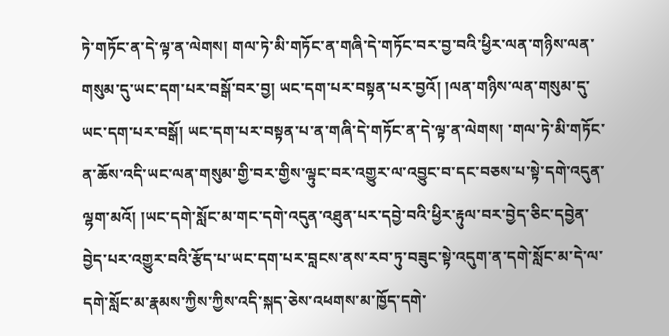ཏེ་གཏོང་ན་དེ་ལྟ་ན་ལེགས། གལ་ཏེ་མི་གཏོང་ན་གཞི་དེ་གཏོང་བར་བྱ་བའི་ཕྱིར་ལན་གཉིས་ལན་གསུམ་དུ་ཡང་དག་པར་བསྒོ་བར་བྱ། ཡང་དག་པར་བསྟན་པར་བྱའོ། །ལན་གཉིས་ལན་གསུམ་དུ་ཡང་དག་པར་བསྒོ། ཡང་དག་པར་བསྟན་པ་ན་གཞི་དེ་གཏོང་ན་དེ་ལྟ་ན་ལེགས། ་གལ་ཏེ་མི་གཏོང་ན་ཆོས་འདི་ཡང་ལན་གསུམ་གྱི་བར་གྱིས་ལྟུང་བར་འགྱུར་ལ་འབྱུང་བ་དང་བཅས་པ་སྟེ་དགེ་འདུན་ལྷག་མའོ། །ཡང་དགེ་སློང་མ་གང་དགེ་འདུན་འཐུན་པར་དབྱེ་བའི་ཕྱིར་རྟུལ་བར་བྱེད་ཅིང་དབྱེན་བྱེད་པར་འགྱུར་བའི་རྩོད་པ་ཡང་དག་པར་བླངས་ནས་རབ་ཏུ་བཟུང་སྟེ་འདུག་ན་དགེ་སློང་མ་དེ་ལ་དགེ་སློང་མ་རྣམས་ཀྱིས་ཀྱིས་འདི་སྐད་ཅེས་འཕགས་མ་ཁྱོད་དགེ་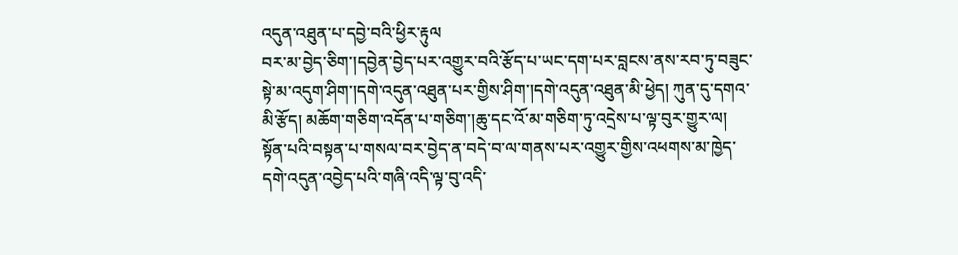འདུན་འཐུན་པ་དབྱེ་བའི་ཕྱིར་རྟུལ
བར་མ་བྱེད་ཅིག་།དབྱེན་བྱེད་པར་འགྱུར་བའི་རྩོད་པ་ཡང་དག་པར་བླངས་ནས་རབ་ཏུ་བཟུང་སྟེ་མ་འདུག་ཤིག་།དགེ་འདུན་འཐུན་པར་གྱིས་ཤིག་།དགེ་འདུན་འཐུན་མི་ཕྱེད། ཀུན་དུ་དགའ་མི་རྩོད། མཆོག་གཅིག་འདོན་པ་གཅིག་།ཆུ་དང་འོ་མ་གཅིག་ཏུ་འདྲེས་པ་ལྟ་བུར་གྱུར་ལ། སྟོན་པའི་བསྟན་པ་གསལ་བར་བྱེད་ན་བདེ་བ་ལ་གནས་པར་འགྱུར་གྱིས་འཕགས་མ་ཁྱེད་དགེ་འདུན་འབྱེད་པའི་གཞི་འདི་ལྟ་བུ་འདི་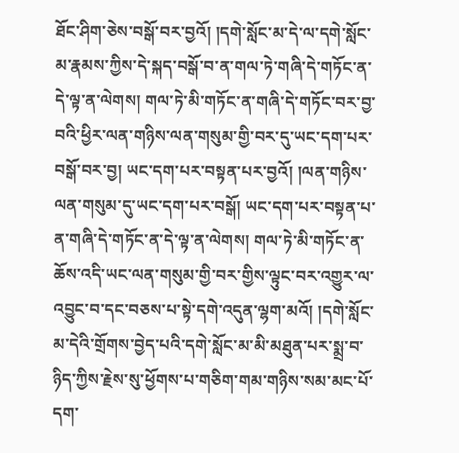ཐོང་ཤིག་ཅེས་བསྒོ་བར་བྱའོ། །དགེ་སློང་མ་དེ་ལ་དགེ་སློང་མ་རྣམས་ཀྱིས་དེ་སྐད་བསྒོ་བ་ན་གལ་ཏེ་གཞི་དེ་གཏོང་ན་དེ་ལྟ་ན་ལེགས། གལ་ཏེ་མི་གཏོང་ན་གཞི་དེ་གཏོང་བར་བྱ་བའི་ཕྱིར་ལན་གཉིས་ལན་གསུམ་གྱི་བར་དུ་ཡང་དག་པར་བསྒོ་བར་བྱ། ཡང་དག་པར་བསྟན་པར་བྱའོ། །ལན་གཉིས་ལན་གསུམ་དུ་ཡང་དག་པར་བསྒོ། ཡང་དག་པར་བསྟན་པ་ན་གཞི་དེ་གཏོང་ན་དེ་ལྟ་ན་ལེགས། གལ་ཏེ་མི་གཏོང་ན་ཆོས་འདི་ཡང་ལན་གསུམ་གྱི་བར་གྱིས་ལྟུང་བར་འགྱུར་ལ་འབྱུང་བ་དང་བཅས་པ་སྟེ་དགེ་འདུན་ལྷག་མའོ། །དགེ་སློང་མ་དེའི་གྲོགས་བྱེད་པའི་དགེ་སློང་མ་མི་མཐུན་པར་སྨྲ་བ་ཉིད་ཀྱིས་རྗེས་སུ་ཕྱོགས་པ་གཅིག་གམ་གཉིས་སམ་མང་པོ་དག་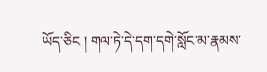ཡོད་ཅིང ། གལ་ཏེ་དེ་དག་དགེ་སློང་མ་རྣམས་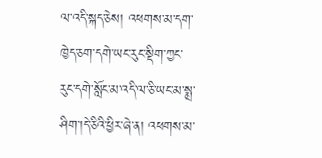ལ་འདི་སྐད་ཅེས། འཕགས་མ་དག་ཁྱེད་ཅག་དགེ་ཡང་རུང་སྡིག་ཀྱང་རུང་དགེ་སློང་མ་འདི་ལ་ཅི་ཡང་མ་སྨྲ་ཤིག་།དེ་ཅིའི་ཕྱིར་ཞེ་ན། འཕགས་མ་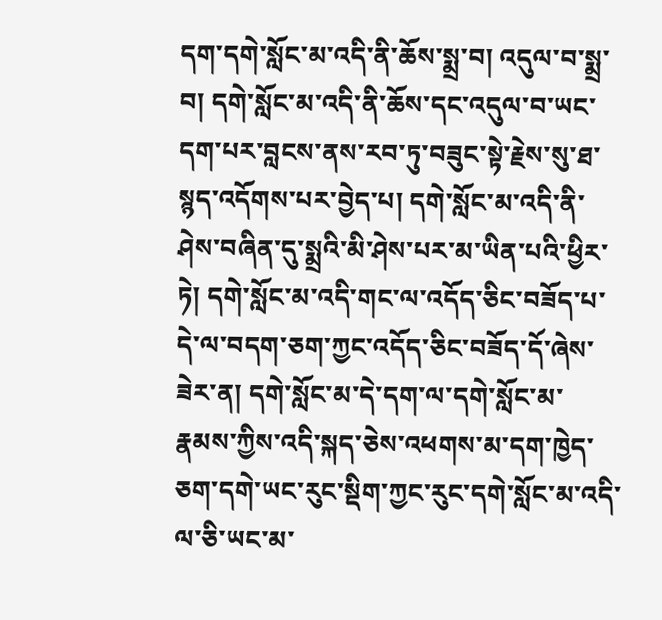དག་དགེ་སློང་མ་འདི་ནི་ཆོས་སྨྲ་བ། འདུལ་བ་སྨྲ་བ། དགེ་སློང་མ་འདི་ནི་ཆོས་དང་འདུལ་བ་ཡང་དག་པར་བླངས་ནས་རབ་ཏུ་བཟུང་སྟེ་རྗེས་སུ་ཐ་སྙད་འདོགས་པར་བྱེད་པ། དགེ་སློང་མ་འདི་ནི་ཤེས་བཞིན་དུ་སྨྲའི་མི་ཤེས་པར་མ་ཡིན་པའི་ཕྱིར་ཏེ། དགེ་སློང་མ་འདི་གང་ལ་འདོད་ཅིང་བཟོད་པ་དེ་ལ་བདག་ཅག་ཀྱང་འདོད་ཅིང་བཟོད་དོ་ཞེས་ཟེར་ན། དགེ་སློང་མ་དེ་དག་ལ་དགེ་སློང་མ་རྣམས་ཀྱིས་འདི་སྐད་ཅེས་འཕགས་མ་དག་ཁྱེད་ཅག་དགེ་ཡང་རུང་སྡིག་ཀྱང་རུང་དགེ་སློང་མ་འདི་ལ་ཅི་ཡང་མ་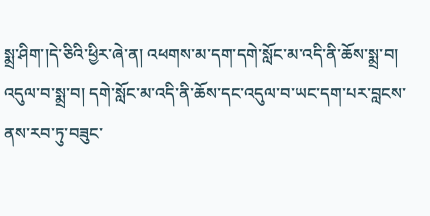སྨྲ་ཤིག་།དེ་ཅིའི་ཕྱིར་ཞེ་ན། འཕགས་མ་དག་དགེ་སློང་མ་འདི་ནི་ཆོས་སྨྲ་བ། འདུལ་བ་སྨྲ་བ། དགེ་སློང་མ་འདི་ནི་ཆོས་དང་འདུལ་བ་ཡང་དག་པར་བླངས་ནས་རབ་ཏུ་བཟུང་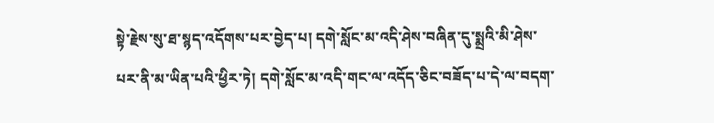སྟེ་རྗེས་སུ་ཐ་སྙད་འདོགས་པར་བྱེད་པ། དགེ་སློང་མ་འདི་ཤེས་བཞིན་དུ་སྨྲའི་མི་ཤེས་པར་ནི་མ་ཡིན་པའི་ཕྱིར་ཏེ། དགེ་སློང་མ་འདི་གང་ལ་འདོད་ཅིང་བཟོད་པ་དེ་ལ་བདག་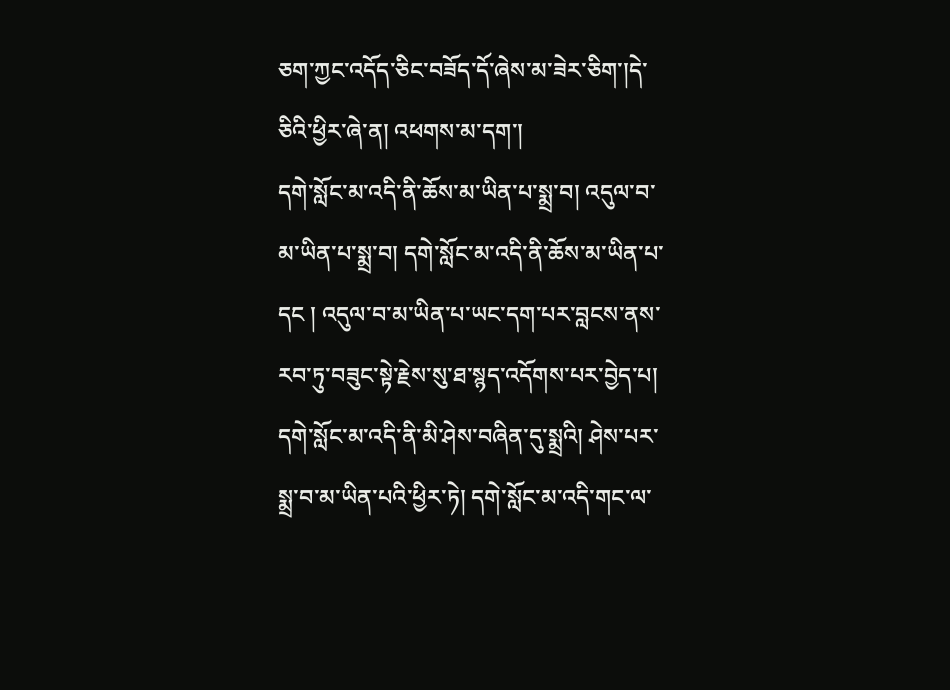ཅག་ཀྱང་འདོད་ཅིང་བཟོད་དོ་ཞེས་མ་ཟེར་ཅིག་།དེ་ཅིའི་ཕྱིར་ཞེ་ན། འཕགས་མ་དག་།
དགེ་སློང་མ་འདི་ནི་ཆོས་མ་ཡིན་པ་སྨྲ་བ། འདུལ་བ་མ་ཡིན་པ་སྨྲ་བ། དགེ་སློང་མ་འདི་ནི་ཆོས་མ་ཡིན་པ་དང ། འདུལ་བ་མ་ཡིན་པ་ཡང་དག་པར་བླངས་ནས་རབ་ཏུ་བཟུང་སྟེ་རྗེས་སུ་ཐ་སྙད་འདོགས་པར་བྱེད་པ། དགེ་སློང་མ་འདི་ནི་མི་ཤེས་བཞིན་དུ་སྨྲའི། ཤེས་པར་སྨྲ་བ་མ་ཡིན་པའི་ཕྱིར་ཏེ། དགེ་སློང་མ་འདི་གང་ལ་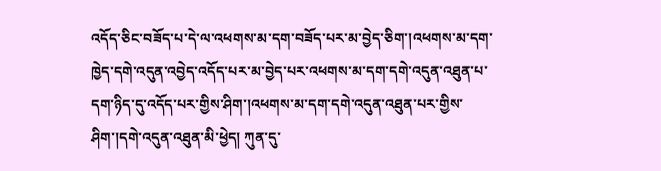འདོད་ཅིང་བཟོད་པ་དེ་ལ་འཕགས་མ་དག་བཟོད་པར་མ་བྱེད་ཅིག་།འཕགས་མ་དག་ཁྱེད་དགེ་འདུན་འབྱེད་འདོད་པར་མ་བྱེད་པར་འཕགས་མ་དག་དགེ་འདུན་འཐུན་པ་དག་ཉིད་དུ་འདོད་པར་གྱིས་ཤིག་།འཕགས་མ་དག་དགེ་འདུན་འཐུན་པར་གྱིས་ཤིག་།དགེ་འདུན་འཐུན་མི་ཕྱེད། ཀུན་དུ་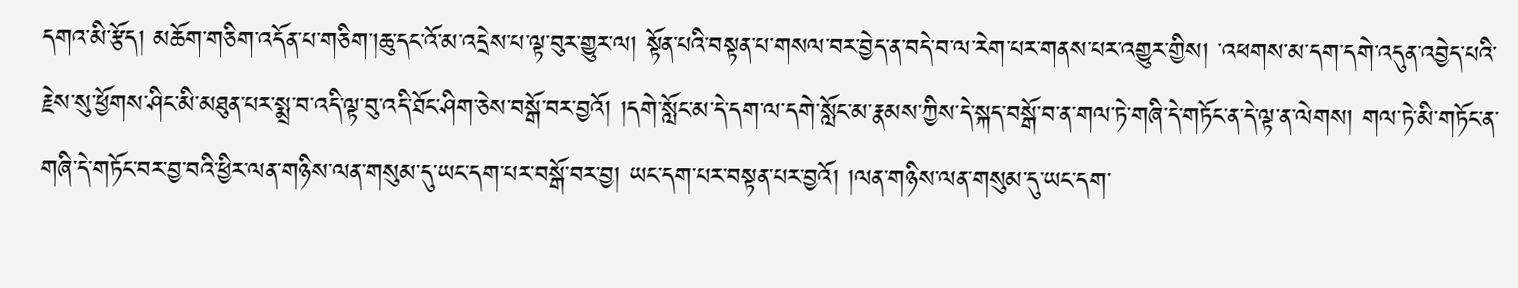དགའ་མི་རྩོད། མཆོག་གཅིག་འདོན་པ་གཅིག་།ཆུ་དང་འོ་མ་འདྲེས་པ་ལྟ་བུར་གྱུར་ལ། སྟོན་པའི་བསྟན་པ་གསལ་བར་བྱེད་ན་བདེ་བ་ལ་རེག་པར་གནས་པར་འགྱུར་གྱིས། ་འཕགས་མ་དག་དགེ་འདུན་འབྱེད་པའི་རྗེས་སུ་ཕྱོགས་ཤིང་མི་མཐུན་པར་སྨྲ་བ་འདི་ལྟ་བུ་འདི་ཐོང་ཤིག་ཅེས་བསྒོ་བར་བྱའོ། །དགེ་སློང་མ་དེ་དག་ལ་དགེ་སློང་མ་རྣམས་ཀྱིས་དེ་སྐད་བསྒོ་བ་ན་གལ་ཏེ་གཞི་དེ་གཏོང་ན་དེ་ལྟ་ན་ལེགས། གལ་ཏེ་མི་གཏོང་ན་གཞི་དེ་གཏོང་བར་བྱ་བའི་ཕྱིར་ལན་གཉིས་ལན་གསུམ་དུ་ཡང་དག་པར་བསྒོ་བར་བྱ། ཡང་དག་པར་བསྟན་པར་བྱའོ། །ལན་གཉིས་ལན་གསུམ་དུ་ཡང་དག་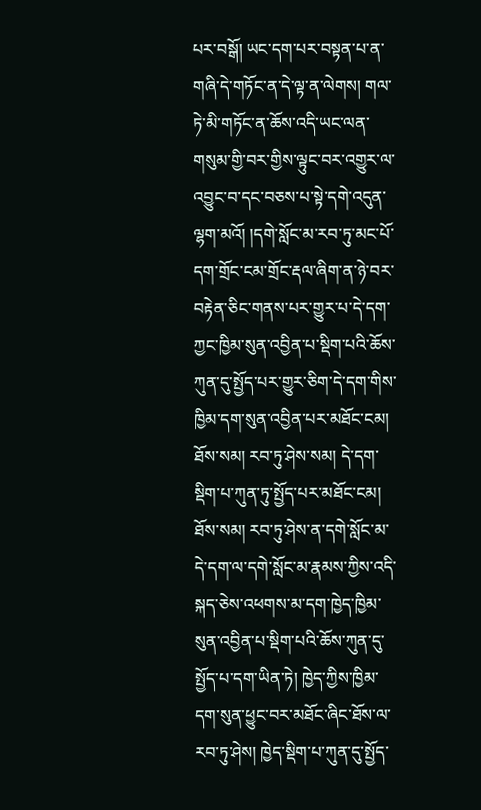པར་བསྒོ། ཡང་དག་པར་བསྟན་པ་ན་གཞི་དེ་གཏོང་ན་དེ་ལྟ་ན་ལེགས། གལ་ཏེ་མི་གཏོང་ན་ཆོས་འདི་ཡང་ལན་གསུམ་གྱི་བར་གྱིས་ལྟུང་བར་འགྱུར་ལ་འབྱུང་བ་དང་བཅས་པ་སྟེ་དགེ་འདུན་ལྷག་མའོ། །དགེ་སློང་མ་རབ་ཏུ་མང་པོ་དག་གྲོང་ངམ་གྲོང་རྡལ་ཞིག་ན་ཉེ་བར་བརྟེན་ཅིང་གནས་པར་གྱུར་པ་དེ་དག་ཀྱང་ཁྱིམ་སུན་འབྱིན་པ་སྡིག་པའི་ཆོས་ཀུན་དུ་སྤྱོད་པར་གྱུར་ཅིག་དེ་དག་གིས་ཁྱིམ་དག་སུན་འབྱིན་པར་མཐོང་ངམ། ཐོས་སམ། རབ་ཏུ་ཤེས་སམ། དེ་དག་སྡིག་པ་ཀུན་ཏུ་སྤྱོད་པར་མཐོང་ངམ། ཐོས་སམ། རབ་ཏུ་ཤེས་ན་དགེ་སློང་མ་དེ་དག་ལ་དགེ་སློང་མ་རྣམས་ཀྱིས་འདི་སྐད་ཅེས་འཕགས་མ་དག་ཁྱེད་ཁྱིམ་སུན་འབྱིན་པ་སྡིག་པའི་ཆོས་ཀུན་དུ་སྤྱོད་པ་དག་ཡིན་ཏེ། ཁྱེད་ཀྱིས་ཁྱིམ་དག་སུན་ཕྱུང་བར་མཐོང་ཞིང་ཐོས་ལ་རབ་ཏུ་ཤེས། ཁྱེད་སྡིག་པ་ཀུན་དུ་སྤྱོད་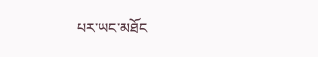པར་ཡང་མཐོང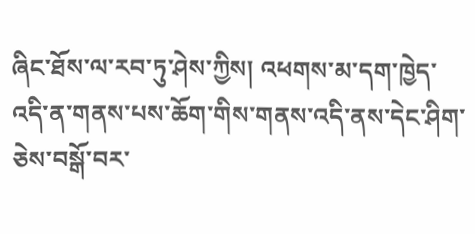ཞིང་ཐོས་ལ་རབ་ཏུ་ཤེས་ཀྱིས། འཕགས་མ་དག་ཁྱེད་འདི་ན་གནས་པས་ཆོག་གིས་གནས་འདི་ནས་དེང་ཤིག་ཅེས་བསྒོ་བར་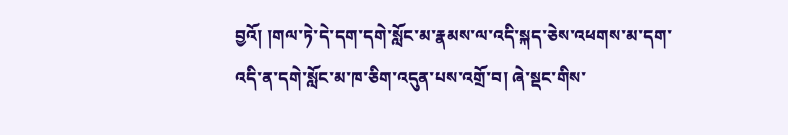བྱའོ། །གལ་ཏེ་དེ་དག་དགེ་སློང་མ་རྣམས་ལ་འདི་སྐད་ཅེས་འཕགས་མ་དག་འདི་ན་དགེ་སློང་མ་ཁ་ཅིག་འདུན་པས་འགྲོ་བ། ཞེ་སྡང་གིས་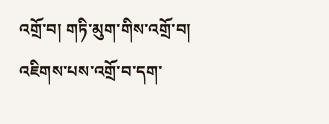འགྲོ་བ། གཏི་མུག་གིས་འགྲོ་བ། འཇིགས་པས་འགྲོ་བ་དག་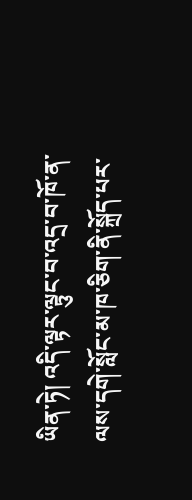ཡིན་ཏེ། འདི་ལྟར་ལྟུང་བ་འདྲ་བ་ཁོ་ན་ལས་དགེ་སློང་མ་ཁ་ཅིག་ནི་སྐྲོད་པར་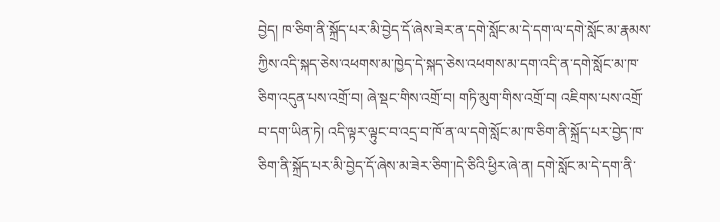བྱེད། ཁ་ཅིག་ནི་སྐྲོད་པར་མི་བྱེད་དོ་ཞེས་ཟེར་ན་དགེ་སློང་མ་དེ་དག་ལ་དགེ་སློང་མ་རྣམས་ཀྱིས་འདི་སྐད་ཅེས་འཕགས་མ་ཁྱེད་དེ་སྐད་ཅེས་འཕགས་མ་དག་འདི་ན་དགེ་སློང་མ་ཁ་ཅིག་འདུན་པས་འགྲོ་བ། ཞེ་སྡང་གིས་འགྲོ་བ། གཏི་མུག་གིས་འགྲོ་བ། འཇིགས་པས་འགྲོ་བ་དག་ཡིན་ཏེ། འདི་ལྟར་ལྟུང་བ་འདྲ་བ་ཁོ་ན་ལ་དགེ་སློང་མ་ཁ་ཅིག་ནི་སྐྲོད་པར་བྱེད་ཁ་ཅིག་ནི་སྐྲོད་པར་མི་བྱེད་དོ་ཞེས་མ་ཟེར་ཅིག་།དེ་ཅིའི་ཕྱིར་ཞེ་ན། དགེ་སློང་མ་དེ་དག་ནི་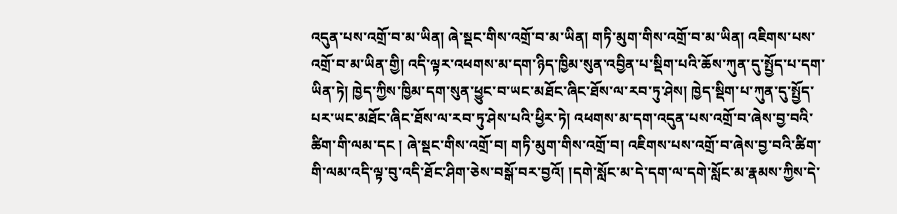འདུན་པས་འགྲོ་བ་མ་ཡིན། ཞེ་སྡང་གིས་འགྲོ་བ་མ་ཡིན། གཏི་མུག་གིས་འགྲོ་བ་མ་ཡིན། འཇིགས་པས་འགྲོ་བ་མ་ཡིན་གྱི། འདི་ལྟར་འཕགས་མ་དག་ཉིད་ཁྱིམ་སུན་འབྱིན་པ་སྡིག་པའི་ཆོས་ཀུན་དུ་སྤྱོད་པ་དག་ཡིན་ཏེ། ཁྱེད་ཀྱིས་ཁྱིམ་དག་སུན་ཕྱུང་བ་ཡང་མཐོང་ཞིང་ཐོས་ལ་རབ་ཏུ་ཤེས། ཁྱེད་སྡིག་པ་ཀུན་དུ་སྤྱོད་པར་ཡང་མཐོང་ཞིང་ཐོས་ལ་རབ་ཏུ་ཤེས་པའི་ཕྱིར་ཏེ། འཕགས་མ་དག་འདུན་པས་འགྲོ་བ་ཞེས་བྱ་བའི་ཚིག་གི་ལམ་དང ། ཞེ་སྡང་གིས་འགྲོ་བ། གཏི་མུག་གིས་འགྲོ་བ། འཇིགས་པས་འགྲོ་བ་ཞེས་བྱ་བའི་ཚིག་གི་ལམ་འདི་ལྟ་བུ་འདི་ཐོང་ཤིག་ཅེས་བསྒོ་བར་བྱའོ། །དགེ་སློང་མ་དེ་དག་ལ་དགེ་སློང་མ་རྣམས་ཀྱིས་དེ་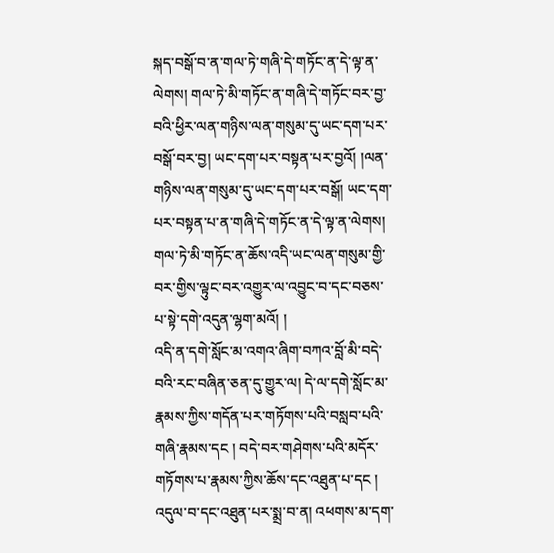སྐད་བསྒོ་བ་ན་གལ་ཏེ་གཞི་དེ་གཏོང་ན་དེ་ལྟ་ན་ལེགས། གལ་ཏེ་མི་གཏོང་ན་གཞི་དེ་གཏོང་བར་བྱ་བའི་ཕྱིར་ལན་གཉིས་ལན་གསུམ་དུ་ཡང་དག་པར་བསྒོ་བར་བྱ། ཡང་དག་པར་བསྟན་པར་བྱའོ། །ལན་གཉིས་ལན་གསུམ་དུ་ཡང་དག་པར་བསྒོ། ཡང་དག་པར་བསྟན་པ་ན་གཞི་དེ་གཏོང་ན་དེ་ལྟ་ན་ལེགས། གལ་ཏེ་མི་གཏོང་ན་ཆོས་འདི་ཡང་ལན་གསུམ་གྱི་བར་གྱིས་ལྟུང་བར་འགྱུར་ལ་འབྱུང་བ་དང་བཅས་པ་སྟེ་དགེ་འདུན་ལྷག་མའོ། །
འདི་ན་དགེ་སློང་མ་འགའ་ཞིག་བཀའ་བློ་མི་བདེ་བའི་རང་བཞིན་ཅན་དུ་གྱུར་ལ། དེ་ལ་དགེ་སློང་མ་རྣམས་ཀྱིས་གདོན་པར་གཏོགས་པའི་བསླབ་པའི་གཞི་རྣམས་དང ། བདེ་བར་གཤེགས་པའི་མདོར་གཏོགས་པ་རྣམས་ཀྱིས་ཆོས་དང་འཐུན་པ་དང ། འདུལ་བ་དང་འཐུན་པར་སྨྲ་བ་ན། འཕགས་མ་དག་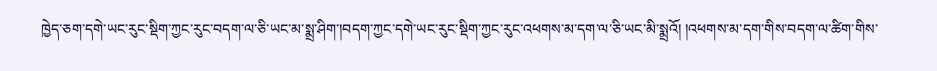ཁྱེད་ཅག་དགེ་ཡང་རུང་སྡིག་ཀྱང་རུང་བདག་ལ་ཅི་ཡང་མ་སྨྲ་ཤིག་།བདག་ཀྱང་དགེ་ཡང་རུང་སྡིག་ཀྱང་རུང་འཕགས་མ་དག་ལ་ཅི་ཡང་མི་སྨྲའོ། །འཕགས་མ་དག་གིས་བདག་ལ་ཚིག་གིས་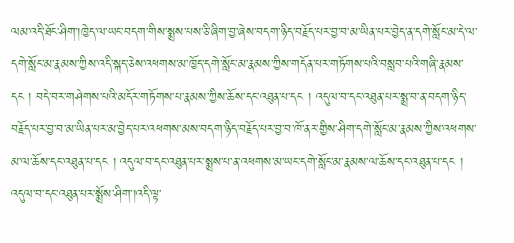ལམ་འདི་ཐོང་ཤིག་།ཁྱེད་ལ་ཡང་བདག་གིས་སྨྲས་པས་ཅི་ཞིག་བྱ་ཞེས་བདག་ཉིད་བརྗོད་པར་བྱ་བ་མ་ཡིན་པར་བྱེད་ན་དགེ་སློང་མ་དེ་ལ་དགེ་སློང་མ་རྣམས་ཀྱིས་འདི་སྐད་ཅེས་འཕགས་མ་ཁྱོད་དགེ་སློང་མ་རྣམས་ཀྱིས་གདོན་པར་གཏོགས་པའི་བསླབ་པའི་གཞི་རྣམས་དང ། བདེ་བར་གཤེགས་པའི་མདོར་གཏོགས་པ་རྣམས་ཀྱིས་ཆོས་དང་འཐུན་པ་དང ། འདུལ་བ་དང་འཐུན་པར་སྨྲ་བ་ན་བདག་ཉིད་བརྗོད་པར་བྱ་བ་མ་ཡིན་པར་མ་བྱེད་པར་འཕགས་མས་བདག་ཉིད་བརྗོད་པར་བྱ་བ་ཁོ་ནར་གྱིས་ཤིག་དགེ་སློང་མ་རྣམས་ཀྱིས་འཕགས་མ་ལ་ཆོས་དང་འཐུན་པ་དང ། འདུལ་བ་དང་འཐུན་པར་སྨྲས་པ་ན་འཕགས་མ་ཡང་དགེ་སློང་མ་རྣམས་ལ་ཆོས་དང་འཐུན་པ་དང ། འདུལ་བ་དང་འཐུན་པར་སྨྲོས་ཤིག་།འདི་ལྟ་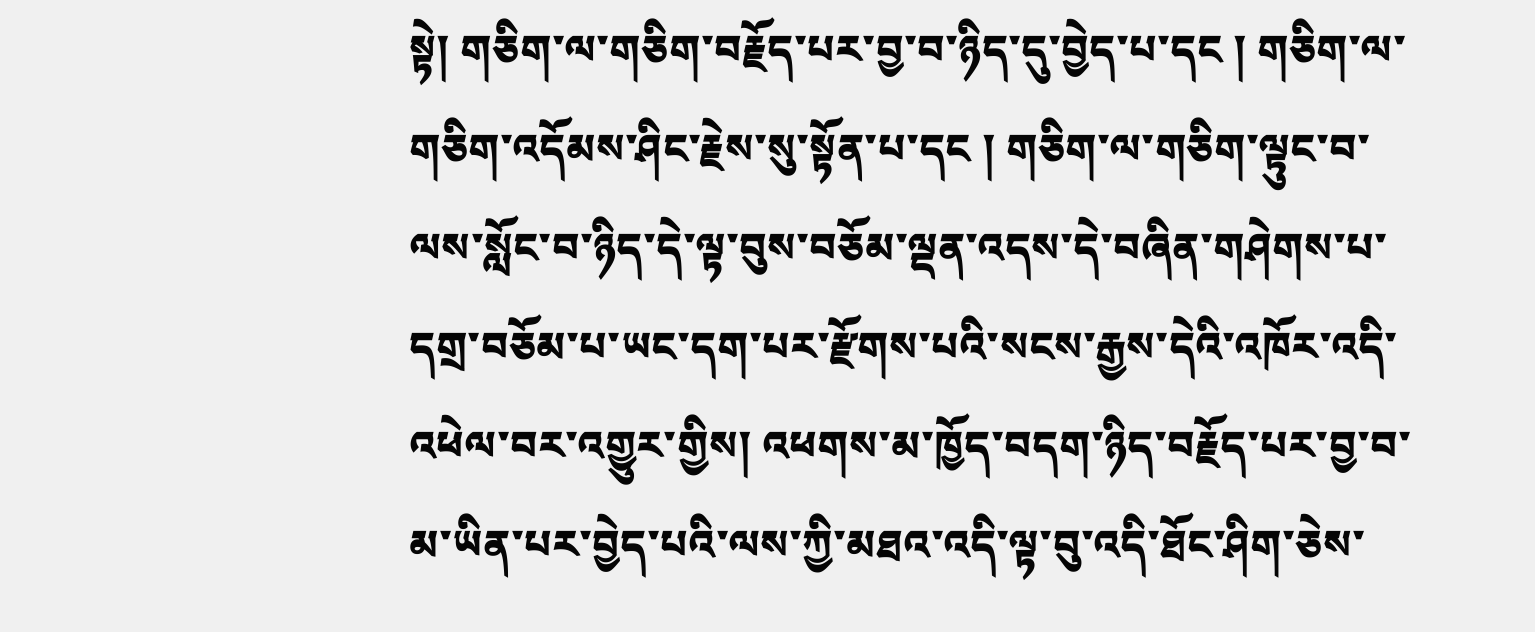སྟེ། གཅིག་ལ་གཅིག་བརྗོད་པར་བྱ་བ་ཉིད་དུ་བྱེད་པ་དང ། གཅིག་ལ་གཅིག་འདོམས་ཤིང་རྗེས་སུ་སྟོན་པ་དང ། གཅིག་ལ་གཅིག་ལྟུང་བ་ལས་སློང་བ་ཉིད་དེ་ལྟ་བུས་བཅོམ་ལྡན་འདས་དེ་བཞིན་གཤེགས་པ་དགྲ་བཅོམ་པ་ཡང་དག་པར་རྫོགས་པའི་སངས་རྒྱས་དེའི་འཁོར་འདི་འཕེལ་བར་འགྱུར་གྱིས། འཕགས་མ་ཁྱོད་བདག་ཉིད་བརྗོད་པར་བྱ་བ་མ་ཡིན་པར་བྱེད་པའི་ལས་ཀྱི་མཐའ་འདི་ལྟ་བུ་འདི་ཐོང་ཤིག་ཅེས་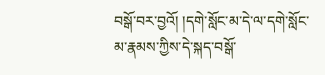བསྒོ་བར་བྱའོ། །དགེ་སློང་མ་དེ་ལ་དགེ་སློང་མ་རྣམས་ཀྱིས་དེ་སྐད་བསྒོ་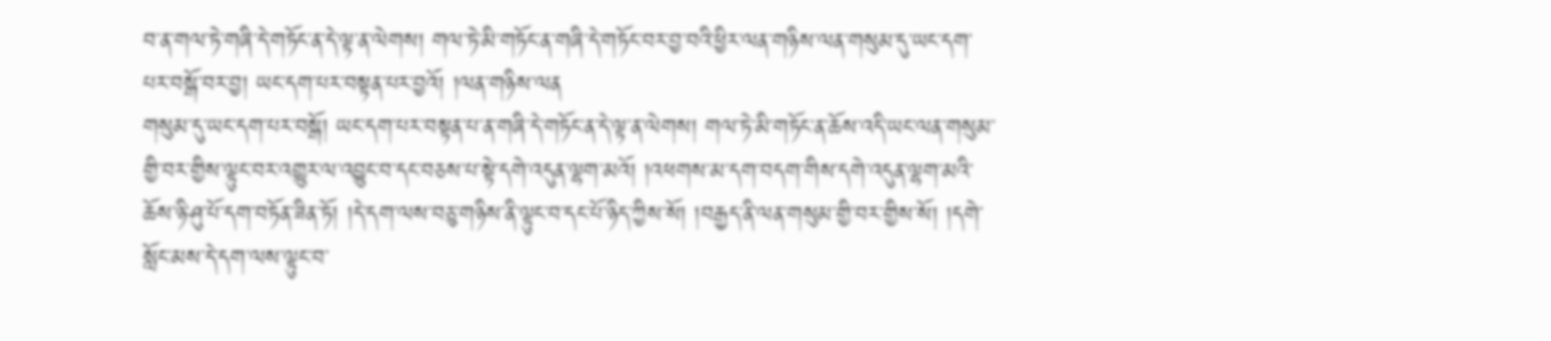བ་ན་གལ་ཏེ་གཞི་དེ་གཏོང་ན་དེ་ལྟ་ན་ལེགས། གལ་ཏེ་མི་གཏོང་ན་གཞི་དེ་གཏོང་བར་བྱ་བའི་ཕྱིར་ལན་གཉིས་ལན་གསུམ་དུ་ཡང་དག་པར་བསྒོ་བར་བྱ། ཡང་དག་པར་བསྟན་པར་བྱའོ། །ལན་གཉིས་ལན
གསུམ་དུ་ཡང་དག་པར་བསྒོ། ཡང་དག་པར་བསྟན་པ་ན་གཞི་དེ་གཏོང་ན་དེ་ལྟ་ན་ལེགས། གལ་ཏེ་མི་གཏོང་ན་ཆོས་འདི་ཡང་ལན་གསུམ་གྱི་བར་གྱིས་ལྟུང་བར་འགྱུར་ལ་འབྱུང་བ་དང་བཅས་པ་སྟེ་དགེ་འདུན་ལྷག་མའོ། །འཕགས་མ་དག་བདག་གིས་དགེ་འདུན་ལྷག་མའི་ཆོས་ཉི་ཤུ་པོ་དག་བཏོན་ཟིན་ཏོ། །དེ་དག་ལས་བཅུ་གཉིས་ནི་ལྟུང་བ་དང་པོ་ཉིད་ཀྱིས་སོ། །བརྒྱད་ནི་ལན་གསུམ་གྱི་བར་གྱིས་སོ། །དགེ་སློང་མས་དེ་དག་ལས་ལྟུང་བ་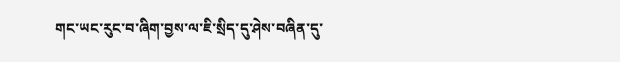གང་ཡང་རུང་བ་ཞིག་བྱས་ལ་ཇི་སྲིད་དུ་ཤེས་བཞིན་དུ་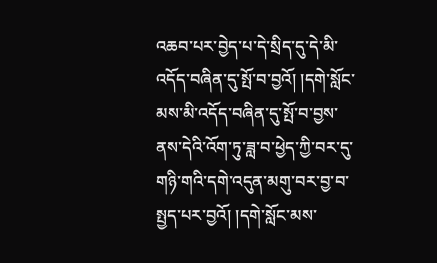འཆབ་པར་བྱེད་པ་དེ་སྲིད་དུ་དེ་མི་འདོད་བཞིན་དུ་སྤོ་བ་བྱའོ། །དགེ་སློང་མས་མི་འདོད་བཞིན་དུ་སྤོ་བ་བྱས་ནས་དེའི་འོག་ཏུ་ཟླ་བ་ཕྱེད་ཀྱི་བར་དུ་གཉི་གའི་དགེ་འདུན་མགུ་བར་བྱ་བ་སྤྱད་པར་བྱའོ། །དགེ་སློང་མས་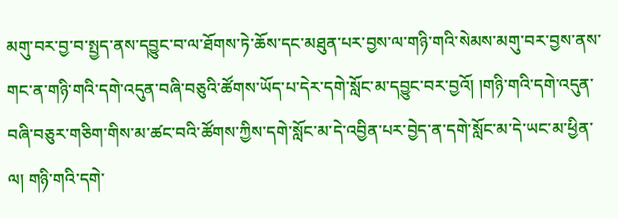མགུ་བར་བྱ་བ་སྤྱད་ནས་དབྱུང་བ་ལ་ཐོགས་ཏེ་ཆོས་དང་མཐུན་པར་བྱས་ལ་གཉི་གའི་སེམས་མགུ་བར་བྱས་ནས་གང་ན་གཉི་གའི་དགེ་འདུན་བཞི་བཅུའི་ཚོགས་ཡོད་པ་དེར་དགེ་སློང་མ་དབྱུང་བར་བྱའོ། །གཉི་གའི་དགེ་འདུན་བཞི་བཅུར་གཅིག་གིས་མ་ཚང་བའི་ཚོགས་ཀྱིས་དགེ་སློང་མ་དེ་འབྱིན་པར་བྱེད་ན་དགེ་སློང་མ་དེ་ཡང་མ་ཕྱིན་ལ། གཉི་གའི་དགེ་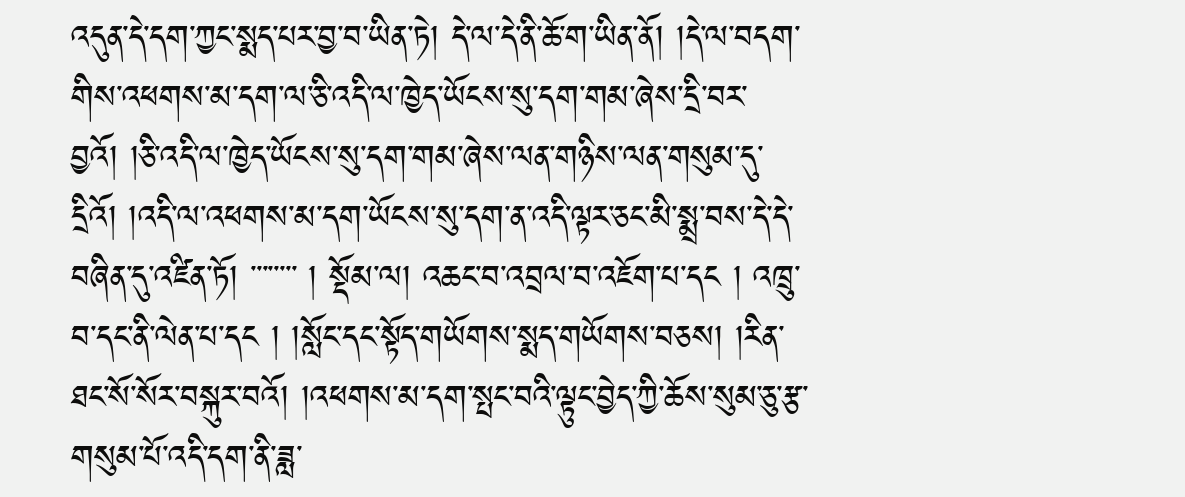འདུན་དེ་དག་ཀྱང་སྨད་པར་བྱ་བ་ཡིན་ཏེ། དེ་ལ་དེ་ནི་ཆོ་ག་ཡིན་ནོ། །དེ་ལ་བདག་གིས་འཕགས་མ་དག་ལ་ཅི་འདི་ལ་ཁྱེད་ཡོངས་སུ་དག་གམ་ཞེས་དྲི་བར་བྱའོ། །ཅི་འདི་ལ་ཁྱེད་ཡོངས་སུ་དག་གམ་ཞེས་ལན་གཉིས་ལན་གསུམ་དུ་དྲིའོ། །འདི་ལ་འཕགས་མ་དག་ཡོངས་སུ་དག་ན་འདི་ལྟར་ཅང་མི་སྨྲ་བས་དེ་དེ་བཞིན་དུ་འཛིན་ཏོ། ་་་་་་་་ ། སྡོམ་ལ། འཆང་བ་འབྲལ་བ་འཇོག་པ་དང ། འཁྲུ་བ་དང་ནི་ལེན་པ་དང ། །སློང་དང་སྟོད་གཡོགས་སྨད་གཡོགས་བཅས། །རིན་ཐང་སོ་སོར་བསྐུར་བའོ། །འཕགས་མ་དག་སྤང་བའི་ལྟུང་བྱེད་ཀྱི་ཆོས་སུམ་ཅུ་རྩ་གསུམ་པོ་འདི་དག་ནི་ཟླ་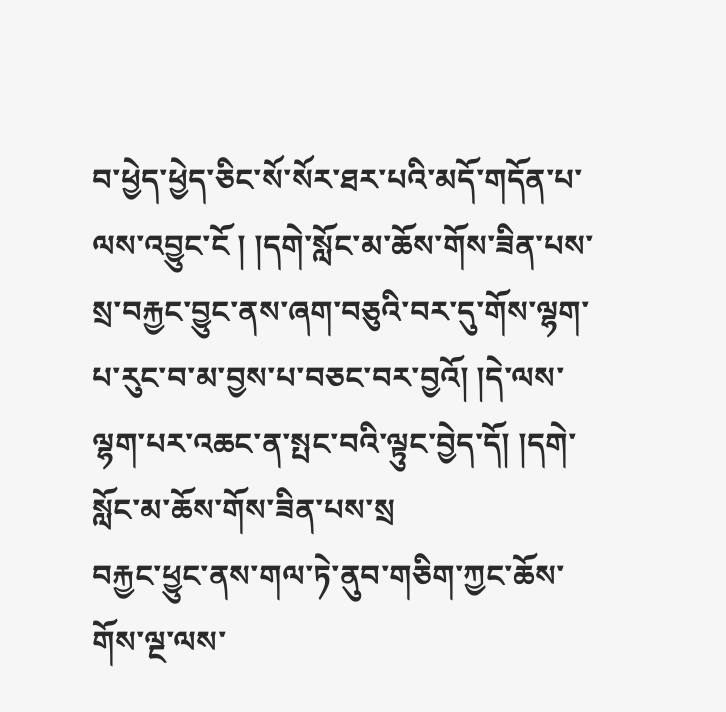བ་ཕྱེད་ཕྱེད་ཅིང་སོ་སོར་ཐར་པའི་མདོ་གདོན་པ་ལས་འབྱུང་ངོ ། །དགེ་སློང་མ་ཆོས་གོས་ཟིན་པས་སྲ་བརྐྱང་བྱུང་ནས་ཞག་བཅུའི་བར་དུ་གོས་ལྷག་པ་རུང་བ་མ་བྱས་པ་བཅང་བར་བྱའོ། །དེ་ལས་ལྷག་པར་འཆང་ན་སྤང་བའི་ལྟུང་བྱེད་དོ། །དགེ་སློང་མ་ཆོས་གོས་ཟིན་པས་སྲ
བརྐྱང་ཕྱུང་ནས་གལ་ཏེ་ནུབ་གཅིག་ཀྱང་ཆོས་གོས་ལྔ་ལས་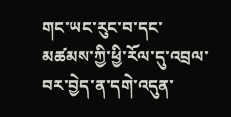གང་ཡང་རུང་བ་དང་མཚམས་ཀྱི་ཕྱི་རོལ་དུ་འབྲལ་བར་བྱེད་ན་དགེ་འདུན་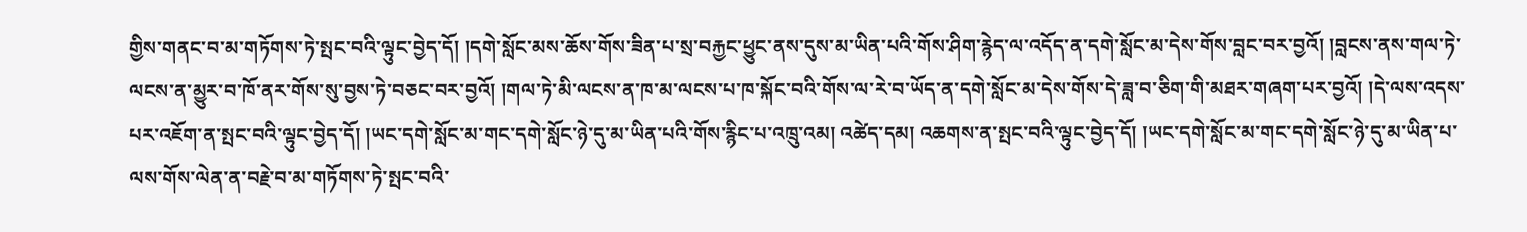གྱིས་གནང་བ་མ་གཏོགས་ཏེ་སྤང་བའི་ལྟུང་བྱེད་དོ། །དགེ་སློང་མས་ཆོས་གོས་ཟིན་པ་སྲ་བརྐྱང་ཕྱུང་ནས་དུས་མ་ཡིན་པའི་གོས་ཤིག་རྙེད་ལ་འདོད་ན་དགེ་སློང་མ་དེས་གོས་བླང་བར་བྱའོ། །བླངས་ནས་གལ་ཏེ་ལངས་ན་མྱུར་བ་ཁོ་ནར་གོས་སུ་བྱས་ཏེ་བཅང་བར་བྱའོ། །གལ་ཏེ་མི་ལངས་ན་ཁ་མ་ལངས་པ་ཁ་སྐོང་བའི་གོས་ལ་རེ་བ་ཡོད་ན་དགེ་སློང་མ་དེས་གོས་དེ་ཟླ་བ་ཅིག་གི་མཐར་གཞག་པར་བྱའོ། །དེ་ལས་འདས་པར་འཇོག་ན་སྤང་བའི་ལྟུང་བྱེད་དོ། །ཡང་དགེ་སློང་མ་གང་དགེ་སློང་ཉེ་དུ་མ་ཡིན་པའི་གོས་རྙིང་པ་འཁྲུ་འམ། འཚེད་དམ། འཆགས་ན་སྤང་བའི་ལྟུང་བྱེད་དོ། །ཡང་དགེ་སློང་མ་གང་དགེ་སློང་ཉེ་དུ་མ་ཡིན་པ་ལས་གོས་ལེན་ན་བརྗེ་བ་མ་གཏོགས་ཏེ་སྤང་བའི་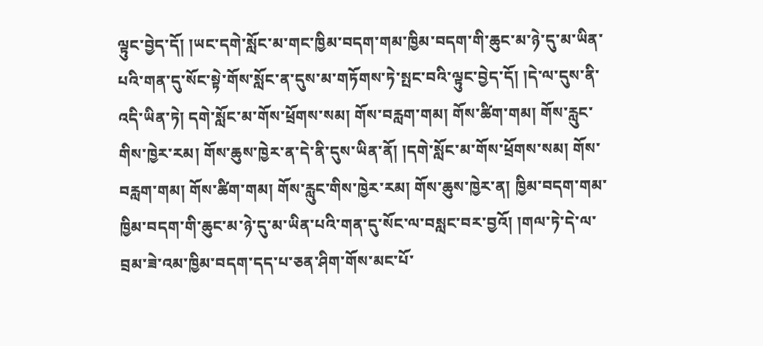ལྟུང་བྱེད་དོ། །ཡང་དགེ་སློང་མ་གང་ཁྱིམ་བདག་གམ་ཁྱིམ་བདག་གི་ཆུང་མ་ཉེ་དུ་མ་ཡིན་པའི་གན་དུ་སོང་སྟེ་གོས་སློང་ན་དུས་མ་གཏོགས་ཏེ་སྤང་བའི་ལྟུང་བྱེད་དོ། །དེ་ལ་དུས་ནི་འདི་ཡིན་ཏེ། དགེ་སློང་མ་གོས་ཕྲོགས་སམ། གོས་བརླག་གམ། གོས་ཚིག་གམ། གོས་རླུང་གིས་ཁྱེར་རམ། གོས་ཆུས་ཁྱེར་ན་དེ་ནི་དུས་ཡིན་ནོ། །དགེ་སློང་མ་གོས་ཕྲོགས་སམ། གོས་བརླག་གམ། གོས་ཚིག་གམ། གོས་རླུང་གིས་ཁྱེར་རམ། གོས་ཆུས་ཁྱེར་ན། ཁྱིམ་བདག་གམ་ཁྱིམ་བདག་གི་ཆུང་མ་ཉེ་དུ་མ་ཡིན་པའི་གན་དུ་སོང་ལ་བསླང་བར་བྱའོ། །གལ་ཏེ་དེ་ལ་བྲམ་ཟེ་འམ་ཁྱིམ་བདག་དད་པ་ཅན་ཤིག་གོས་མང་པོ་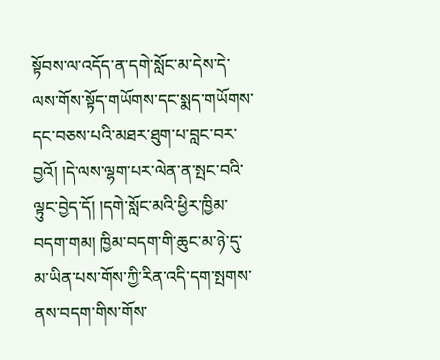སྟོབས་ལ་འདོད་ན་དགེ་སློང་མ་དེས་དེ་ལས་གོས་སྟོད་གཡོགས་དང་སྨད་གཡོགས་དང་བཅས་པའི་མཐར་ཐུག་པ་བླང་བར་བྱའོ། །དེ་ལས་ལྷག་པར་ལེན་ན་སྤང་བའི་ལྟུང་བྱེད་དོ། །དགེ་སློང་མའི་ཕྱིར་ཁྱིམ་བདག་གམ། ཁྱིམ་བདག་གི་ཆུང་མ་ཉེ་དུ་མ་ཡིན་པས་གོས་ཀྱི་རིན་འདི་དག་སྤགས་ནས་བདག་གིས་གོས་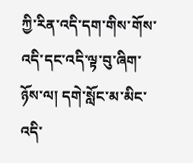ཀྱི་རིན་འདི་དག་གིས་གོས་འདི་དང་འདི་ལྟ་བུ་ཞིག་ཉོས་ལ། དགེ་སློང་མ་མིང་འདི་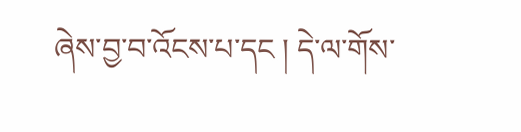ཞེས་བྱ་བ་འོངས་པ་དང ། དེ་ལ་གོས་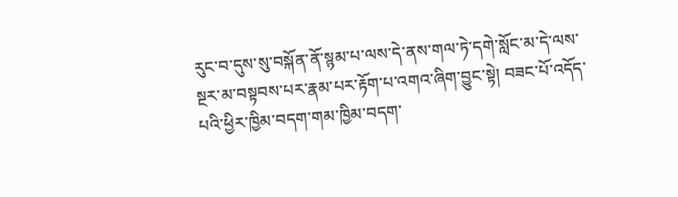རུང་བ་དུས་སུ་བསྐོན་ནོ་སྙམ་པ་ལས་དེ་ནས་གལ་ཏེ་དགེ་སློང་མ་དེ་ལས་སྔར་མ་བསྟབས་པར་རྣམ་པར་རྟོག་པ་འགའ་ཞིག་བྱུང་སྟེ། བཟང་པོ་འདོད་པའི་ཕྱིར་ཁྱིམ་བདག་གམ་ཁྱིམ་བདག་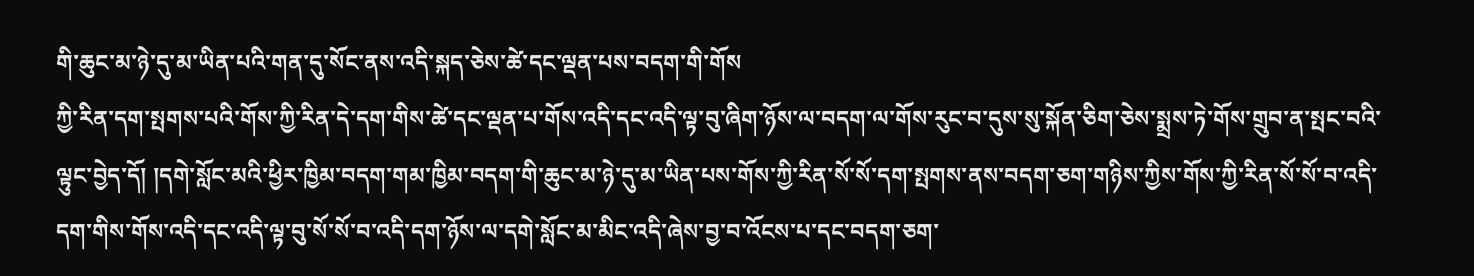གི་ཆུང་མ་ཉེ་དུ་མ་ཡིན་པའི་གན་དུ་སོང་ནས་འདི་སྐད་ཅེས་ཚེ་དང་ལྡན་པས་བདག་གི་གོས
ཀྱི་རིན་དག་སྤགས་པའི་གོས་ཀྱི་རིན་དེ་དག་གིས་ཚེ་དང་ལྡན་པ་གོས་འདི་དང་འདི་ལྟ་བུ་ཞིག་ཉོས་ལ་བདག་ལ་གོས་རུང་བ་དུས་སུ་སྐོན་ཅིག་ཅེས་སྨྲས་ཏེ་གོས་གྲུབ་ན་སྤང་བའི་ལྟུང་བྱེད་དོ། །དགེ་སློང་མའི་ཕྱིར་ཁྱིམ་བདག་གམ་ཁྱིམ་བདག་གི་ཆུང་མ་ཉེ་དུ་མ་ཡིན་པས་གོས་ཀྱི་རིན་སོ་སོ་དག་སྤགས་ནས་བདག་ཅག་གཉིས་ཀྱིས་གོས་ཀྱི་རིན་སོ་སོ་བ་འདི་དག་གིས་གོས་འདི་དང་འདི་ལྟ་བུ་སོ་སོ་བ་འདི་དག་ཉོས་ལ་དགེ་སློང་མ་མིང་འདི་ཞེས་བྱ་བ་འོངས་པ་དང་བདག་ཅག་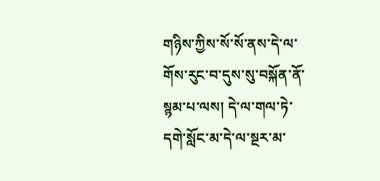གཉིས་ཀྱིས་སོ་སོ་ནས་དེ་ལ་གོས་རུང་བ་དུས་སུ་བསྐོན་ནོ་སྙམ་པ་ལས། དེ་ལ་གལ་ཏེ་དགེ་སློང་མ་དེ་ལ་སྔར་མ་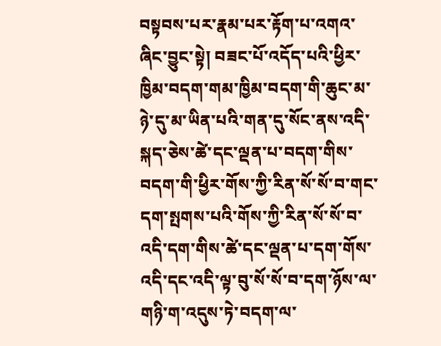བསྟབས་པར་རྣམ་པར་རྟོག་པ་འགའ་ཞིང་བྱུང་སྟེ། བཟང་པོ་འདོད་པའི་ཕྱིར་ཁྱིམ་བདག་གམ་ཁྱིམ་བདག་གི་ཆུང་མ་ཉེ་དུ་མ་ཡིན་པའི་གན་དུ་སོང་ནས་འདི་སྐད་ཅེས་ཚེ་དང་ལྡན་པ་བདག་གིས་བདག་གི་ཕྱིར་གོས་ཀྱི་རིན་སོ་སོ་བ་གང་དག་སྤགས་པའི་གོས་ཀྱི་རིན་སོ་སོ་བ་འདི་དག་གིས་ཚེ་དང་ལྡན་པ་དག་གོས་འདི་དང་འདི་ལྟ་བུ་སོ་སོ་བ་དག་ཉོས་ལ་གཉི་ག་འདུས་ཏེ་བདག་ལ་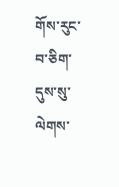གོས་རུང་བ་ཅིག་དུས་སུ་ལེགས་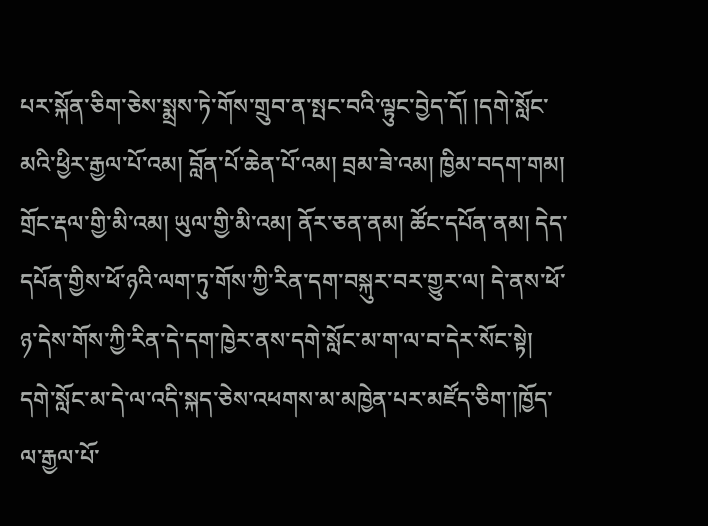པར་སྐོན་ཅིག་ཅེས་སྨྲས་ཏེ་གོས་གྲུབ་ན་སྤང་བའི་ལྟུང་བྱེད་དོ། །དགེ་སློང་མའི་ཕྱིར་རྒྱལ་པོ་འམ། བློན་པོ་ཆེན་པོ་འམ། བྲམ་ཟེ་འམ། ཁྱིམ་བདག་གམ། གྲོང་རྡལ་གྱི་མི་འམ། ཡུལ་གྱི་མི་འམ། ནོར་ཅན་ནམ། ཚོང་དཔོན་ནམ། དེད་དཔོན་གྱིས་ཕོ་ཉའི་ལག་ཏུ་གོས་ཀྱི་རིན་དག་བསྐུར་བར་གྱུར་ལ། དེ་ནས་ཕོ་ཉ་དེས་གོས་ཀྱི་རིན་དེ་དག་ཁྱེར་ནས་དགེ་སློང་མ་ག་ལ་བ་དེར་སོང་སྟེ། དགེ་སློང་མ་དེ་ལ་འདི་སྐད་ཅེས་འཕགས་མ་མཁྱེན་པར་མཛོད་ཅིག་།ཁྱོད་ལ་རྒྱལ་པོ་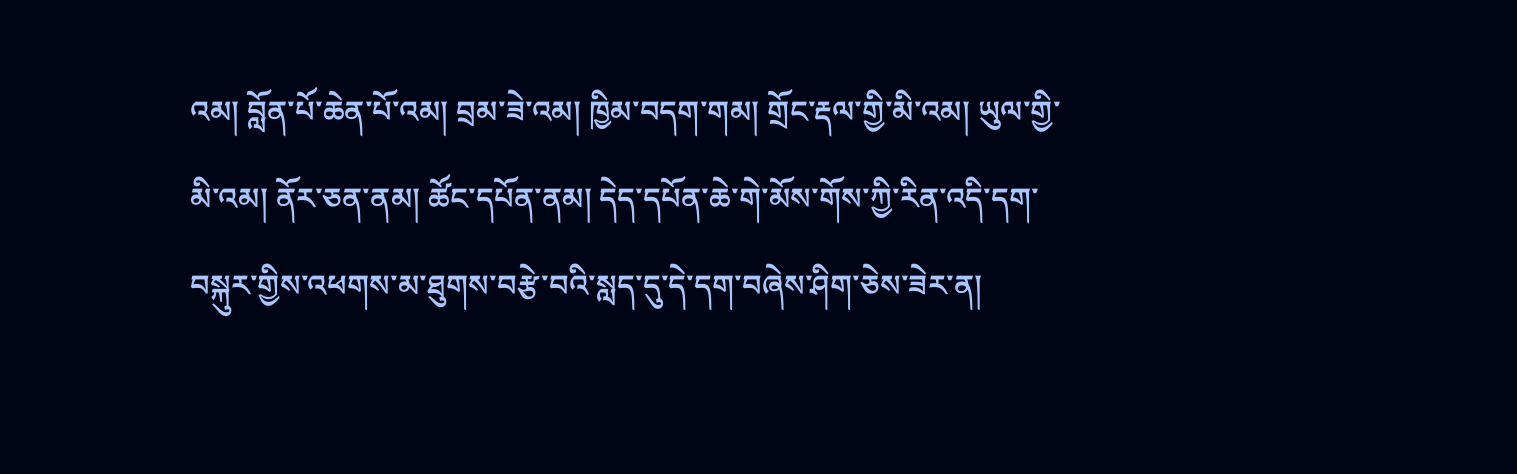འམ། བློན་པོ་ཆེན་པོ་འམ། བྲམ་ཟེ་འམ། ཁྱིམ་བདག་གམ། གྲོང་རྡལ་གྱི་མི་འམ། ཡུལ་གྱི་མི་འམ། ནོར་ཅན་ནམ། ཚོང་དཔོན་ནམ། དེད་དཔོན་ཆེ་གེ་མོས་གོས་ཀྱི་རིན་འདི་དག་བསྐུར་གྱིས་འཕགས་མ་ཐུགས་བརྩེ་བའི་སླད་དུ་དེ་དག་བཞེས་ཤིག་ཅེས་ཟེར་ན།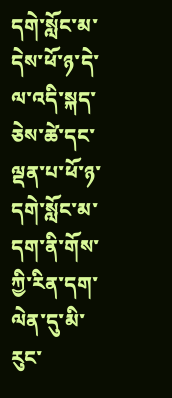དགེ་སློང་མ་དེས་ཕོ་ཉ་དེ་ལ་འདི་སྐད་ཅེས་ཚེ་དང་ལྡན་པ་ཕོ་ཉ་དགེ་སློང་མ་དག་ནི་གོས་ཀྱི་རིན་དག་ལེན་དུ་མི་རུང་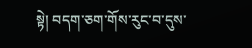སྟེ། བདག་ཅག་གོས་རུང་བ་དུས་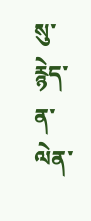སུ་རྙེད་ན་ལེན་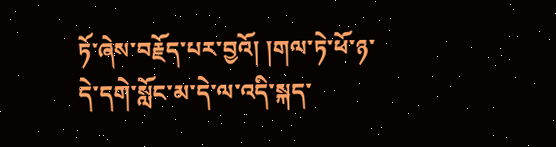ཏོ་ཞེས་བརྗོད་པར་བྱའོ། །གལ་ཏེ་ཕོ་ཉ་དེ་དགེ་སློང་མ་དེ་ལ་འདི་སྐད་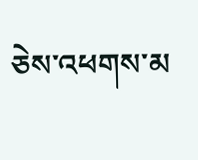ཅེས་འཕགས་མ